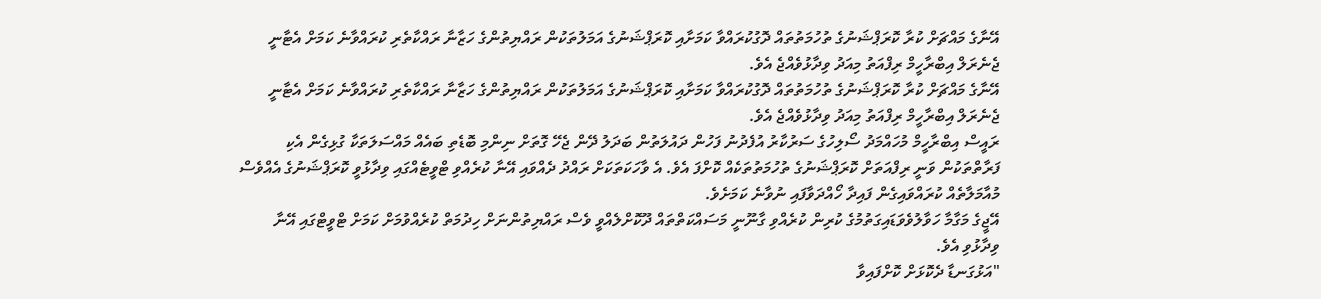އޭނާގެ މައްޗަށް ކުރާ ކޮރަޕްޝަނުގެ ތުހުމަތުތައް ދޮގުކުރައްވާ ކަމަށާއި ކޮރަޕްޝަނުގެ އަމަލުތަކުން ރައްޔިތުންގެ ހަޒާނާ ރައްކާތެރި ކުރައްވާނެ ކަމަށް އެޓާނީ ޖެނެރަލް އިބްރާހީމް ރިފްއަތު މިއަދު ވިދާޅުވެއްޖެ އެވެ.
އޭނާގެ މައްޗަށް ކުރާ ކޮރަޕްޝަނުގެ ތުހުމަތުތައް ދޮގުކުރައްވާ ކަމަށާއި ކޮރަޕްޝަނުގެ އަމަލުތަކުން ރައްޔިތުންގެ ހަޒާނާ ރައްކާތެރި ކުރައްވާނެ ކަމަށް އެޓާނީ ޖެނެރަލް އިބްރާހީމް ރިފްއަތު މިއަދު ވިދާޅުވެއްޖެ އެވެ.
ރައީސް އިބްރާހީމް މުހައްމަދު ސޯލިހުގެ ސަރުކާރު އުފެދުނު ފަހުން ދައުލަތުން ބަދަލު ދޭން ޖެހޭ ގޮތަށް ނިންމި ބޮޑެތި ބައެއް މައްސަލަތަކާ ގުޅިގެން އެކި ފަރާތްތަކުން ވަނީ ރިފްއަތަށް ކޮރަޕްޝަނުގެ ތުހުމަތުތަކެއް ކޮށްފަ އެވެ. އެ ވާހަކަތަކަށް ރައްދު ދެއްވައި އޭނާ ކުރެއްވި ޓްވީޓެއްގައި ވިދާޅުވީ ކޮރަޕްޝަނުގެ އެއްވެސް މުއާމަލާތެއް ކުރައްވައިގެން ފައިދާ ހޯއްދަވާފައި ނުވާނެ ކަމަށެވެ.
އޭޖީގެ މަގާމާ ހަވާލުވެވަޑައިގަތުމުގެ ކުރިން ކުރެއްވި ގާނޫނީ މަސައްކަތްތައް ދޫކޮށްލެއްވީ ވެސް ރައްޔިތުންނަށް ހިދުމަތް ކުރެއްވުމަށް ކަމަށް ޓްވީޓްގައި އޭނާ ވިދާޅުވި އެވެ.
"އަޅުގަނޑާ ދެކޮޅަށް ކޮށްފައިވާ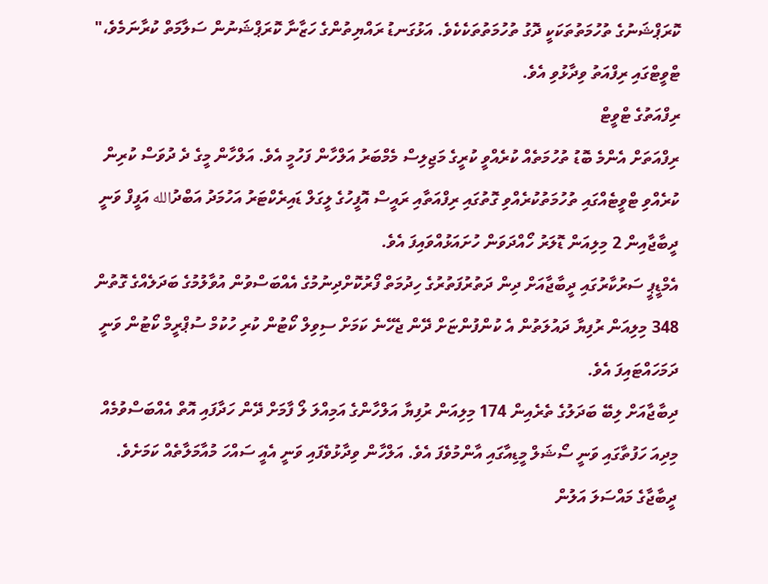ކޮރަޕްޝަނުގެ ތުހުމަތުތަކަކީ ދޮގު ތުހުމަތުތަކެކެވެ. އަޅުގަނޑު ރައްޔިތުންގެ ހަޒާނާ ކޮރަޕްޝަނުން ސަލާމަތް ކުރާނަމެވެ،" ޓްވީޓްގައި ރިފްއަތު ވިދާޅުވި އެވެ.
ރިފްއަތުގެ ޓްވީޓް
ރިފްއަތަށް އެންމެ ބޮޑު ތުހުމަތެއް ކުރެއްވީ ކުރީގެ މަޖިލިސް މެމްބަރު އަލްހާން ފަހުމީ އެވެ. އަލްހާން މީގެ ދެ ދުވަސް ކުރިން ކުރެއްވި ޓްވީޓެއްގައި ތުހުމަތުކުރެއްވި ގޮތުގައި ރިފްއަތާއި ރައީސް އޮފީހުގެ ލީގަލް ޑައިރެކްޓަރު އަހުމަދު އަބްދުالله އަފީފް ވަނީ ދީބާޖާއިން 2 މިލިއަން ޑޮލަރު ހޯއްދަވަން ހުށައަޅުއްވައިފަ އެވެ.
އެމްޑީޕީ ސަރުކާރުގައި ދީބާޖާއަށް ދިން ދަތުރުފަތުރުގެ ހިދުމަތް ފޯރުކޮށްދިނުމުގެ އެއްބަސްވުން އުވާލުމުގެ ބަދަލެއްގެ ގޮތުން 348 މިލިއަން ރުފިޔާ ދައުލަތުން އެ ކުންފުންޏަށް ދޭން ޖެހޭނެ ކަމަށް ސިވިލް ކޯޓުން ކުރި ހުކުމް ސުޕްރީމް ކޯޓުން ވަނީ ދަމަހައްޓައިފަ އެވެ.
ދިބާޖާއަށް ލިބޭ ބަދަލުގެ ތެރެއިން 174 މިލިއަން ރުފިޔާ އަލްހާންގެ އަމިއްލަ ލޯ ފާމަށް ދޭން ހަދާފައި އޮތް އެއްބަސްވުމެއް މިދިއަ ހަފުތާގައި ވަނީ ސޯޝަލް މީޑިއާގައި އާންމުވެފަ އެވެ. އަލްހާން ވިދާޅުވެފައި ވަނީ އެއީ ސައްހަ މުއާމަލާތެއް ކަމަށެވެ.
ދީބާޖާގެ މައްސަލަ އަލުން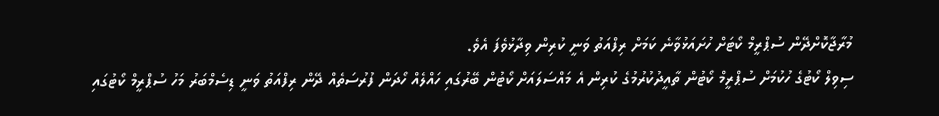މުރާޖާކޮށްދޭން ސުޕްރީމް ކޯޓަށް ހުށައަޅުވާނެ ކަމަށް ރިފްއަތު ވަނީ ކުރިން ވިދާޅުވެފަ އެވެ.
ސިވިލް ކޯޓުގެ ހުކުމަށް ސުޕްރީމް ކޯޓުން ތާއީދުކުރުމުގެ ކުރިން އެ މައްސަލައަށް ކޯޓުން ބޭރުގައި ހައްލެއް ހޯދަން ފުރުސަތެއް ދޭން ރިފްއަތު ވަނީ ޑިސެމްބަރު މަހު ސުޕްރީމް ކޯޓުގައި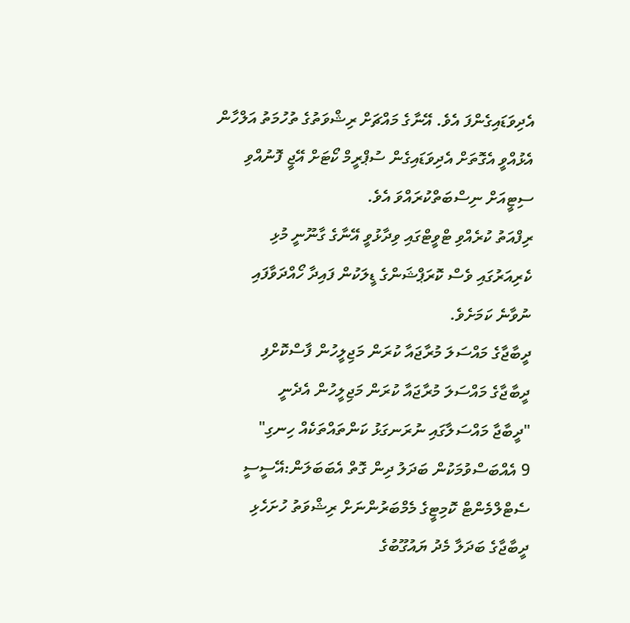އެދިވަޑައިގެންފަ އެވެ. އޭނާގެ މައްޗަށް ރިޝްވަތުގެ ތުހުމަތު އަލްހާން އެޅުއްވީ އެގޮތަށް އެދިވަޑައިގެން ސުޕްރީމް ކޯޓަށް އޭޖީ ފޮނުއްވި ސިޓީއަށް ނިސްބަތްކުރައްވަ އެވެ.
ރިފްއަތު ކުރެއްވި ޓްވީޓްގައި ވިދާޅުވީ އޭނާގެ ގާނޫނީ މުޅި ކެރިއަރުގައި ވެސް ކޮރަޕްޝަންގެ ޑީލަކުން ފައިދާ ހޯއްދަވާފައި ނުވާނެ ކަމަށެވެ.
ދީބާޖާގެ މައްސަލަ މުރާޖައާ ކުރަން މަޖިލީހުން ފާސްކޮށްފި
ދީބާޖާގެ މައްސަލަ މުރާޖައާ ކުރަން މަޖިލީހުން އެދެނީ
"ދީބާޖާ މައްސަލާގައި ނުރަނގަޅު ކަންތައްތަކެއް ހިނގި"
9 އެއްބަސްވުމަކުން ބަދަލު ދިން ގޮތް އެބަބަލަން:އޭސީސީ
ސެޓްލްމެންޓް ކޮމިޓީގެ މެމްބަރުންނަށް ރިޝްވަތު ހުށަހެޅި
ދީބާޖާގެ ބަދަލާ މެދު ޔައުގޫބުގެ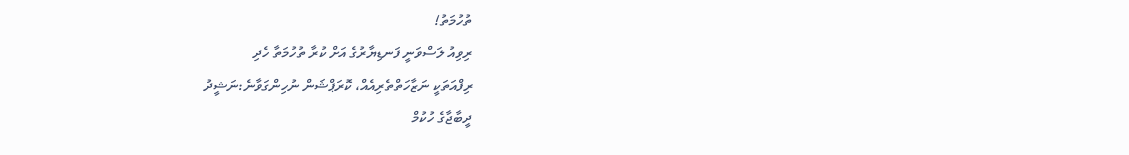ތުހުމަތު!
ރިވިއު ލަސްވަނީ ފަނޑިޔާރުގެ އަށް ކުރާ ތުހުމަތާ ހެދި
ރިފްއަތަކީ ނަޒާހަތްތެރިއެއް، ކޮރަޕްޝަން ނުހިންގަވާނެ:ނަޝީދު
ދީބާޖާގެ ހުކުމް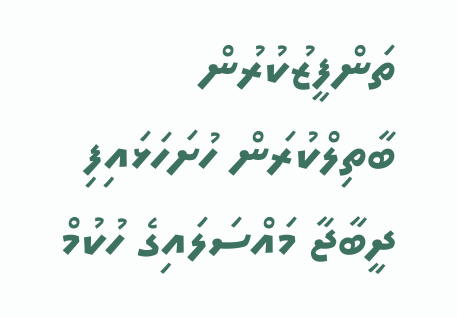ތަންފީޒުކުރުން ބާތިލްކުރަން ހުށަހަޅައިފި
ދީބާޖާ މައްސަލައިގެ ހުކުމް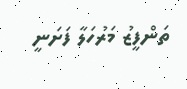ތަންފީޒު މަރުހަލާ ފަށަނީ